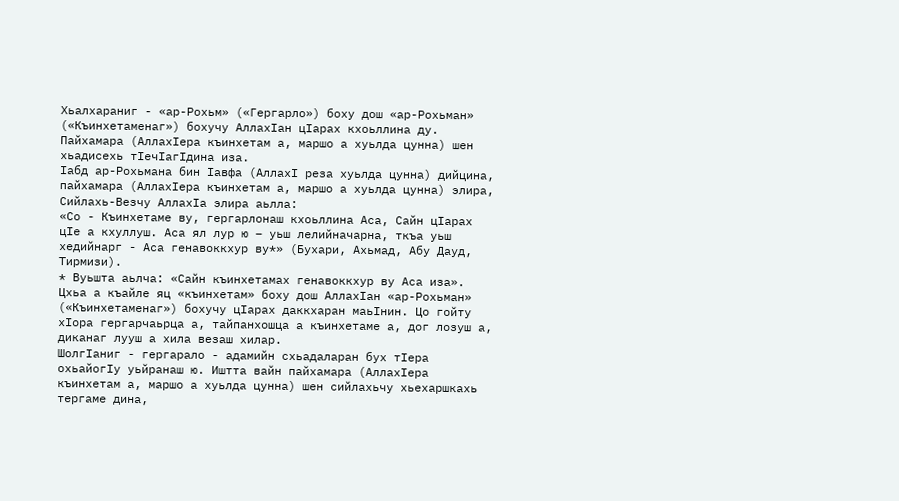Хьалхараниг - «ар-Рохьм» («Гергарло») боху дош «ар-Рохьман» («Къинхетаменаг») бохучу АллахIан цIарах кхоьллина ду. Пайхамара (АллахIера къинхетам а, маршо а хуьлда цунна) шен хьадисехь тIечIагIдина иза.
Iабд ар-Рохьмана бин Iавфа (АллахI реза хуьлда цунна) дийцина, пайхамара (АллахIера къинхетам а, маршо а хуьлда цунна) элира, Сийлахь-Везчу АллахIа элира аьлла:
«Со - Къинхетаме ву, гергарлонаш кхоьллина Аса, Сайн цIарах цIе а кхуллуш. Аса ял лур ю – уьш лелийначарна, ткъа уьш хедийнарг - Аса генавоккхур ву*» (Бухари, Ахьмад, Абу Дауд, Тирмизи).
* Вуьшта аьлча: «Сайн къинхетамах генавоккхур ву Аса иза».
Цхьа а къайле яц «къинхетам» боху дош АллахIан «ар-Рохьман» («Къинхетаменаг») бохучу цIарах даккхаран маьIнин. Цо гойту хIора гергарчаьрца а, тайпанхошца а къинхетаме а, дог лозуш а, диканаг лууш а хила везаш хилар.
ШолгIаниг - гергарало - адамийн схьадаларан бух тIера охьайогIу уьйранаш ю. Иштта вайн пайхамара (АллахIера къинхетам а, маршо а хуьлда цунна) шен сийлахьчу хьехаршкахь тергаме дина,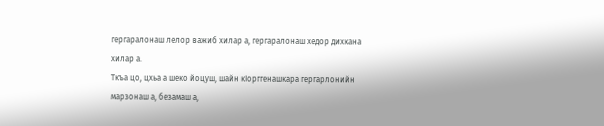гергаралонаш лелор важиб хилар а, гергаралонаш хедор дихкана хилар а.
Ткъа цо, цхьа а шеко йоцуш, шайн кIорггенашкара гергарлонийн марзонаш а, безамаш а,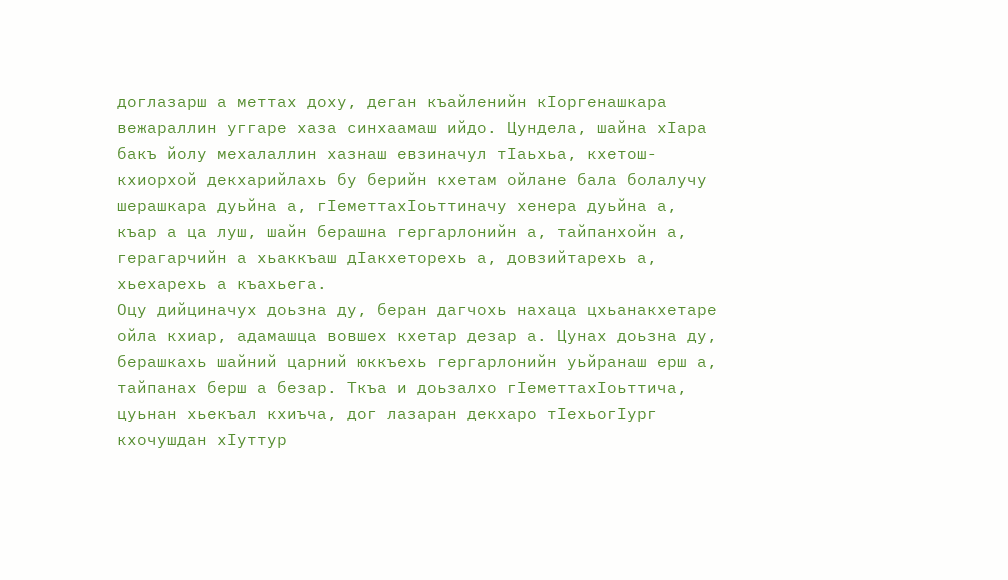доглазарш а меттах доху, деган къайленийн кIоргенашкара вежараллин уггаре хаза синхаамаш ийдо. Цундела, шайна хIара бакъ йолу мехалаллин хазнаш евзиначул тIаьхьа, кхетош-кхиорхой декхарийлахь бу берийн кхетам ойлане бала болалучу шерашкара дуьйна а, гIеметтахIоьттиначу хенера дуьйна а, къар а ца луш, шайн берашна гергарлонийн а, тайпанхойн а, герагарчийн а хьаккъаш дIакхеторехь а, довзийтарехь а, хьехарехь а къахьега.
Оцу дийциначух доьзна ду, беран дагчохь нахаца цхьанакхетаре ойла кхиар, адамашца вовшех кхетар дезар а. Цунах доьзна ду, берашкахь шайний царний юккъехь гергарлонийн уьйранаш ерш а, тайпанах берш а безар. Ткъа и доьзалхо гIеметтахIоьттича, цуьнан хьекъал кхиъча, дог лазаран декхаро тIехьогIург кхочушдан хIуттур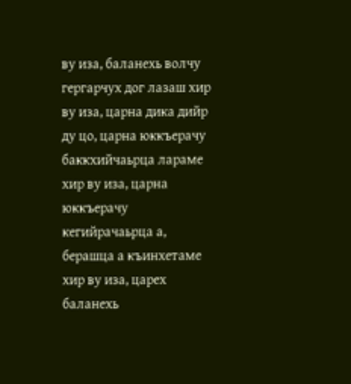ву иза, баланехь волчу гергарчух дог лазаш хир ву иза, царна дика дийр ду цо, царна юккъерачу баккхийчаьрца лараме хир ву иза, царна юккъерачу кегийрачаьрца а, берашца а къинхетаме хир ву иза, царех баланехь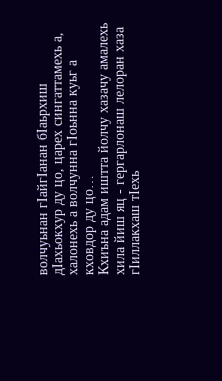волчуьнан гIайгIанан бIаьрхиш дIахьокхур ду цо, царех сингаттамехь а, халонехь а волчунна гIоьнна куьг а кховдор ду цо…
Кхиъна адам иштта йолчу хазачу амалехь хила йиш яц - гергарлонаш лелоран хаза гIиллакхаш тIехь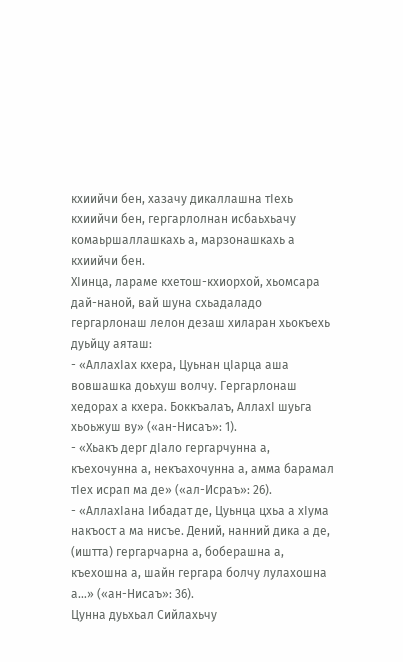кхиийчи бен, хазачу дикаллашна тIехь кхиийчи бен, гергарлолнан исбаьхьачу комаьршаллашкахь а, марзонашкахь а кхиийчи бен.
ХIинца, лараме кхетош-кхиорхой, хьомсара дай-наной, вай шуна схьадаладо гергарлонаш лелон дезаш хиларан хьокъехь дуьйцу аяташ:
- «АллахIах кхера, Цуьнан цIарца аша вовшашка доьхуш волчу. Гергарлонаш хедорах а кхера. Боккъалаъ, АллахI шуьга хьоьжуш ву» («ан-Нисаъ»: 1).
- «Хьакъ дерг дIало гергарчунна а, къехочунна а, некъахочунна а, амма барамал тIех исрап ма де» («ал-Исраъ»: 26).
- «АллахIана Iибадат де, Цуьнца цхьа а хIума накъост а ма нисъе. Дений, нанний дика а де, (иштта) гергарчарна а, боберашна а, къехошна а, шайн гергара болчу лулахошна а…» («ан-Нисаъ»: 36).
Цунна дуьхьал Сийлахьчу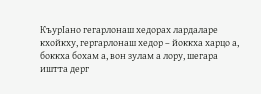КъурIано гегарлонаш хедорах лардаларе кхойкху, гергарлонаш хедор – йоккха харцо а, боккха бохам а, вон зулам а лору, шегара иштта дерг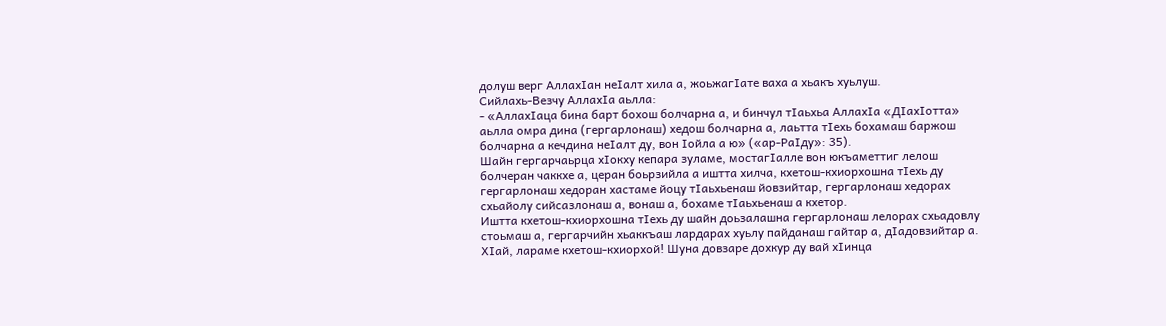долуш верг АллахIан неIалт хила а, жоьжагIате ваха а хьакъ хуьлуш.
Сийлахь-Везчу АллахIа аьлла:
- «АллахIаца бина барт бохош болчарна а, и бинчул тIаьхьа АллахIа «ДIахIотта» аьлла омра дина (гергарлонаш) хедош болчарна а, лаьтта тIехь бохамаш баржош болчарна а кечдина неIалт ду, вон Iойла а ю» («ар-РаIду»: 35).
Шайн гергарчаьрца хIокху кепара зуламе, мостагIалле вон юкъаметтиг лелош болчеран чаккхе а, церан боьрзийла а иштта хилча, кхетош-кхиорхошна тIехь ду гергарлонаш хедоран хастаме йоцу тIаьхьенаш йовзийтар, гергарлонаш хедорах схьайолу сийсазлонаш а, вонаш а, бохаме тIаьхьенаш а кхетор.
Иштта кхетош-кхиорхошна тIехь ду шайн доьзалашна гергарлонаш лелорах схьадовлу стоьмаш а, гергарчийн хьаккъаш лардарах хуьлу пайданаш гайтар а, дIадовзийтар а.
ХIай, лараме кхетош-кхиорхой! Шуна довзаре дохкур ду вай хIинца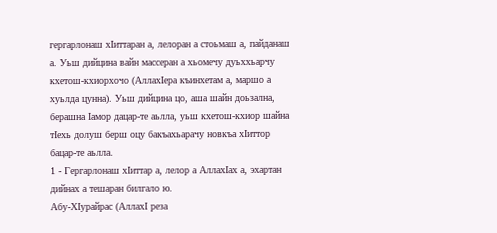гергарлонаш хIиттаран а, лелоран а стоьмаш а, пайданаш а. Уьш дийцина вайн массеран а хьомечу дуьххьарчу кхетош-кхиорхочо (АллахIера къинхетам а, маршо а хуьлда цунна). Уьш дийцина цо, аша шайн доьзална, берашна Iамор дацар-те аьлла, уьш кхетош-кхиор шайна тIехь долуш берш оцу бакъахьарачу новкъа хIиттор бацар-те аьлла.
1 - Гергарлонаш хIиттар а, лелор а АллахIах а, эхартан дийнах а тешаран билгало ю.
Абу-ХIурайрас (АллахI реза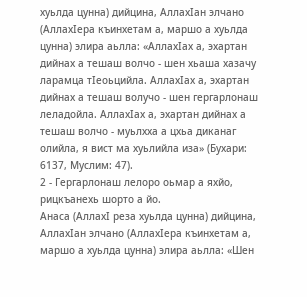хуьлда цунна) дийцина, АллахIан элчано (АллахIера къинхетам а, маршо а хуьлда цунна) элира аьлла: «АллахIах а, эхартан дийнах а тешаш волчо - шен хьаша хазачу ларамца тIеоьцийла. АллахIах а, эхартан дийнах а тешаш волучо - шен гергарлонаш леладойла. АллахIах а, эхартан дийнах а тешаш волчо - муьлхха а цхьа диканаг олийла, я вист ма хуьлийла иза» (Бухари: 6137, Муслим: 47).
2 - Гергарлонаш лелоро оьмар а яхйо, рицкъанехь шорто а йо.
Анаса (АллахI реза хуьлда цунна) дийцина, АллахIан элчано (АллахIера къинхетам а, маршо а хуьлда цунна) элира аьлла: «Шен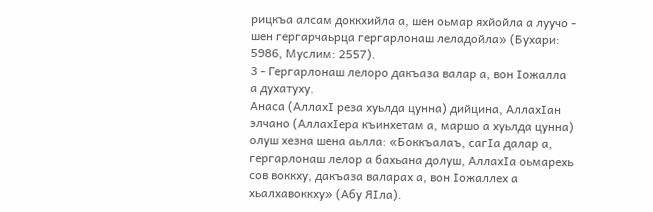рицкъа алсам доккхийла а, шен оьмар яхйойла а луучо - шен гергарчаьрца гергарлонаш леладойла» (Бухари: 5986, Муслим: 2557).
3 - Гергарлонаш лелоро дакъаза валар а, вон Iожалла а духатуху.
Анаса (АллахI реза хуьлда цунна) дийцина, АллахIан элчано (АллахIера къинхетам а, маршо а хуьлда цунна) олуш хезна шена аьлла: «Боккъалаъ, сагIа далар а, гергарлонаш лелор а бахьана долуш, АллахIа оьмарехь сов воккху, дакъаза валарах а, вон Iожаллех а хьалхавоккху» (Абу ЯIла).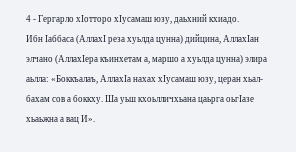4 - Гергарло хIотторо хIусамаш юзу, даьхний кхиадо.
Ибн Iаббаса (АллахI реза хуьлда цунна) дийцина, АллахIан элчано (АллахIера къинхетам а, маршо а хуьлда цунна) элира аьлла: «Боккъалаъ, АллахIа нахах хIусамаш юзу, церан хьал-бахам сов а боккху. Ша уьш кхоьлличхьана цаьрга оьгIазе хьаьжна а вац И».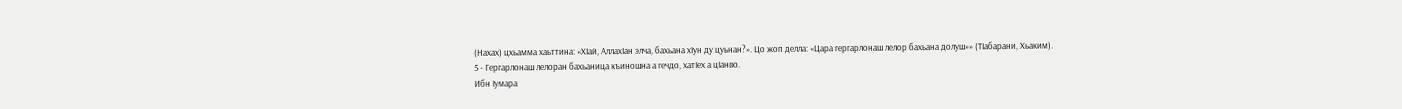(Нахах) цхьамма хаьттина: «ХIай, АллахIан элча, бахьана хIун ду цуьнан?». Цо жоп делла: «Цара гергарлонаш лелор бахьана долуш»» (ТIабарани, Хьаким).
5 - Гергарлонаш лелоран бахьаница къиношна а гечдо, хатIех а цIанво.
Ибн Iумара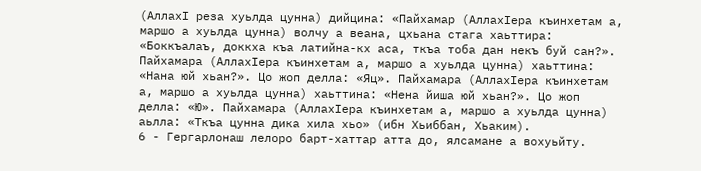(АллахI реза хуьлда цунна) дийцина: «Пайхамар (АллахIера къинхетам а, маршо а хуьлда цунна) волчу а веана, цхьана стага хаьттира: «Боккъалаъ, доккха къа латийна-кх аса, ткъа тоба дан некъ буй сан?». Пайхамара (АллахIера къинхетам а, маршо а хуьлда цунна) хаьттина: «Нана юй хьан?». Цо жоп делла: «Яц». Пайхамара (АллахIера къинхетам а, маршо а хуьлда цунна) хаьттина: «Нена йиша юй хьан?». Цо жоп делла: «Ю». Пайхамара (АллахIера къинхетам а, маршо а хуьлда цунна) аьлла: «Ткъа цунна дика хила хьо» (ибн Хьиббан, Хьаким).
6 - Гергарлонаш лелоро барт-хаттар атта до, ялсамане а вохуьйту.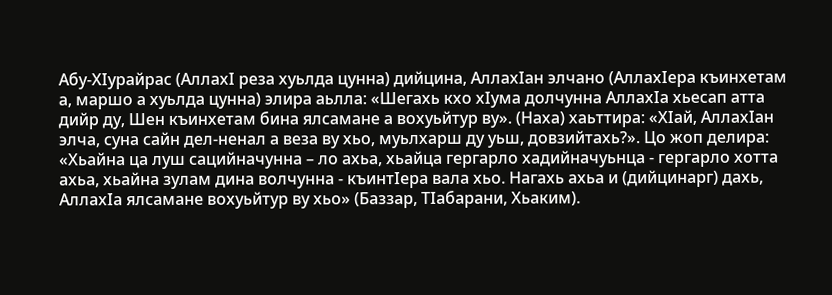Абу-ХIурайрас (АллахI реза хуьлда цунна) дийцина, АллахIан элчано (АллахIера къинхетам а, маршо а хуьлда цунна) элира аьлла: «Шегахь кхо хIума долчунна АллахIа хьесап атта дийр ду, Шен къинхетам бина ялсамане а вохуьйтур ву». (Наха) хаьттира: «ХIай, АллахIан элча, суна сайн дел-ненал а веза ву хьо, муьлхарш ду уьш, довзийтахь?». Цо жоп делира: «Хьайна ца луш сацийначунна – ло ахьа, хьайца гергарло хадийначуьнца - гергарло хотта ахьа, хьайна зулам дина волчунна - къинтIера вала хьо. Нагахь ахьа и (дийцинарг) дахь, АллахIа ялсамане вохуьйтур ву хьо» (Баззар, ТIабарани, Хьаким).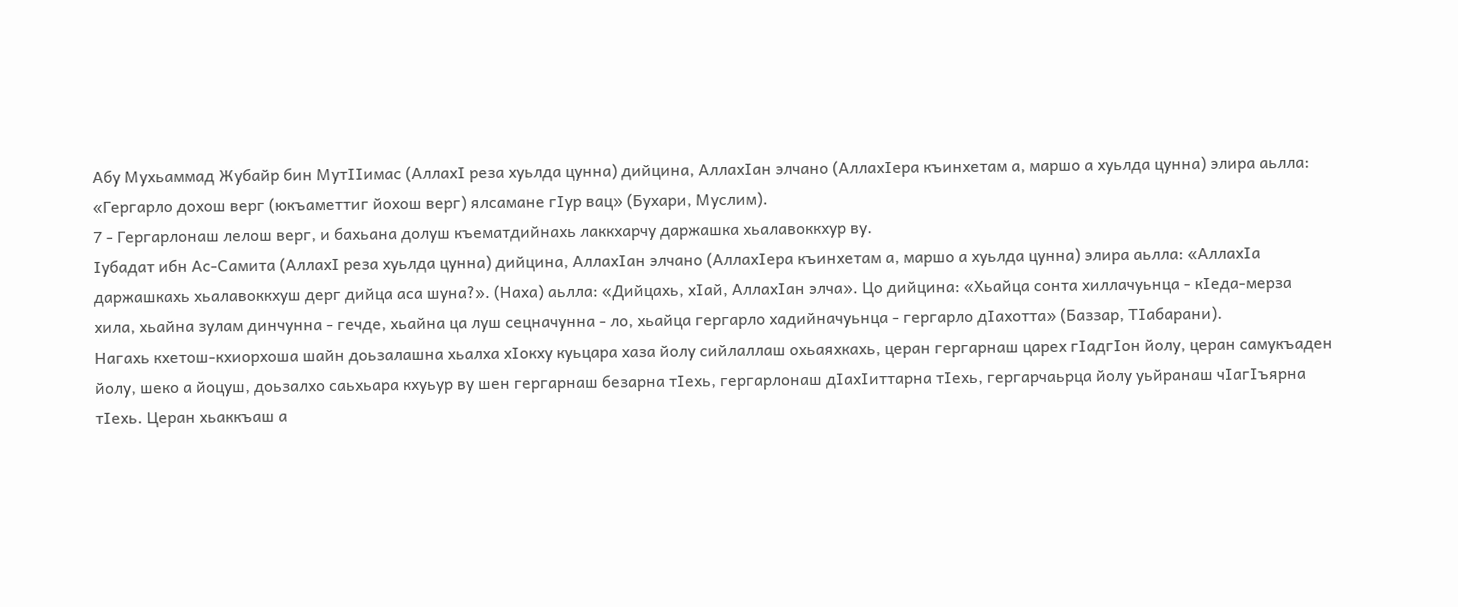Абу Мухьаммад Жубайр бин МутIIимас (АллахI реза хуьлда цунна) дийцина, АллахIан элчано (АллахIера къинхетам а, маршо а хуьлда цунна) элира аьлла: «Гергарло дохош верг (юкъаметтиг йохош верг) ялсамане гIур вац» (Бухари, Муслим).
7 - Гергарлонаш лелош верг, и бахьана долуш къематдийнахь лаккхарчу даржашка хьалавоккхур ву.
Iубадат ибн Ас-Самита (АллахI реза хуьлда цунна) дийцина, АллахIан элчано (АллахIера къинхетам а, маршо а хуьлда цунна) элира аьлла: «АллахIа даржашкахь хьалавоккхуш дерг дийца аса шуна?». (Наха) аьлла: «Дийцахь, хIай, АллахIан элча». Цо дийцина: «Хьайца сонта хиллачуьнца - кIеда-мерза хила, хьайна зулам динчунна - гечде, хьайна ца луш сецначунна - ло, хьайца гергарло хадийначуьнца - гергарло дIахотта» (Баззар, ТIабарани).
Нагахь кхетош-кхиорхоша шайн доьзалашна хьалха хIокху куьцара хаза йолу сийлаллаш охьаяхкахь, церан гергарнаш царех гIадгIон йолу, церан самукъаден йолу, шеко а йоцуш, доьзалхо саьхьара кхуьур ву шен гергарнаш безарна тIехь, гергарлонаш дIахIиттарна тIехь, гергарчаьрца йолу уьйранаш чIагIъярна тIехь. Церан хьаккъаш а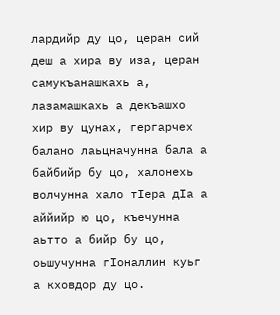лардийр ду цо, церан сий деш а хира ву иза, церан самукъанашкахь а, лазамашкахь а декъашхо хир ву цунах, гергарчех балано лаьцначунна бала а байбийр бу цо, халонехь волчунна хало тIера дIа а аййийр ю цо, къечунна аьтто а бийр бу цо, оьшучунна гIоналлин куьг а кховдор ду цо.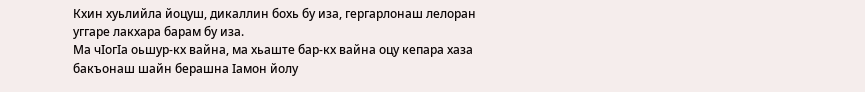Кхин хуьлийла йоцуш, дикаллин бохь бу иза, гергарлонаш лелоран уггаре лакхара барам бу иза.
Ма чIогIа оьшур-кх вайна, ма хьаште бар-кх вайна оцу кепара хаза бакъонаш шайн берашна Iамон йолу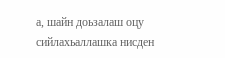а, шайн доьзалаш оцу сийлахьаллашка нисден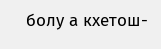болу а кхетош-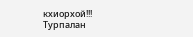кхиорхой!!!
Турпалан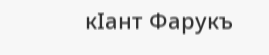кIант Фарукъ